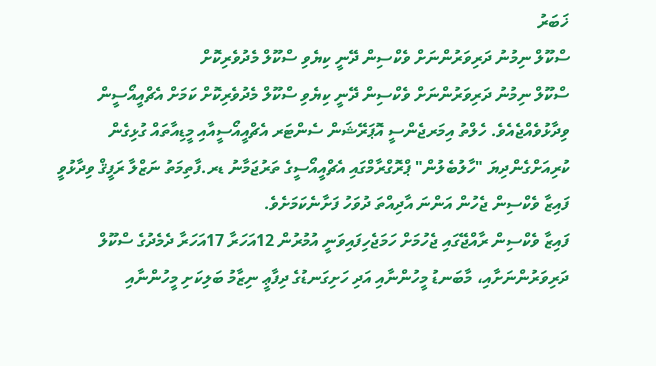ޚަބަރު
ސްކޫލް ނިމުނު ދަރިވަރުންނަށް ވެކްސިން ދޭނީ ކިޔެވި ސްކޫލް މެދުވެރިކޮށް
ސްކޫލް ނިމުނު ދަރިވަރުންނަށް ވެކްސިން ދޭނީ ކިޔެވި ސްކޫލް މެދުވެރިކޮށް ކަމަށް އެޗްއީއޯސީން ވިދާޅުވެއްޖެއެވެ. ހެލްތު އިމަރޖެންސީ އޮޕަރޭޝަން ސެންޓަރ އެޗްއީއޯސީއާއި މީޑިއާތައް ގުޅިގެން ކުރިއަށްގެންދިޔަ "ހާލުބެލުން" ޕްރޮގްރާމްގައި އެޗްއީއޯސީގެ ތަރުޖަމާނު ޑރ.ފާތިމަތު ނަޒްލާ ރަފީޤް ވިދާޅުވީ ފައިޒާ ވެކްސިން ޖެހުން އަންނަ އާދިއްތަ ދުވަހު ފަށާނެކަމަށެވެ.
ފައިޒާ ވެކްސިން ރާއްޖޭގައި ޖެހުމަށް ހަމަޖެހިފައިވަނީ އުމުރުން 12އަހަރާ 17އަހަރާ ދެމެދުގެ ސްކޫލް ދަރިވަރުންނަށާއި، މާބަނޑު މީހުންނާއި އަދި ހަށިގަނޑުގެ ދިފާޢީ ނިޒާމު ބަލިކަށި މީހުންނާއި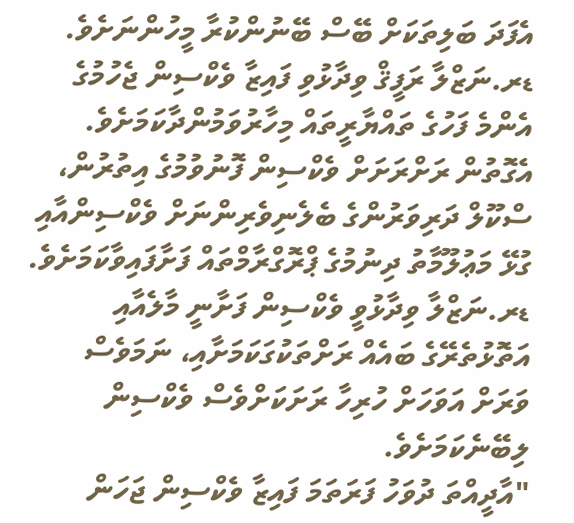އެފަދަ ބަލިތަކަށް ބޭސް ބޭނުންކުރާ މީހުންނަށެވެ.
ޑރ.ނަޒްލާ ރަފީޤް ވިދާޅުވި ފައިޒާ ވެކްސިން ޖެހުމުގެ އެންމެ ފަހުގެ ތައްޔާރީތައް މިހާރުވަމުންދާކަމަށެވެ. އެގޮތުން ރަށްރަށަށް ވެކްސިން ފޮނުވުމުގެ އިތުރުން، ސްކޫލް ދަރިވަރުންގެ ބެލެނިވެރިންނަށް ވެކްސިންއާއި ގުޅޭ މަޢުލޫމާތު ދިނުމުގެ ޕްރޮގްރާމްތައް ފަށާފައިވާކަމަށެވެ. ޑރ.ނަޒްލާ ވިދާޅުވީ ވެކްސިން ފަށާނީ މާލެއާއި އަތޮޅުތެރޭގެ ބައެއް ރަށްތަކުގަކަމަށާއި، ނަމަވެސް ވަރަށް އަވަހަށް ހުރިހާ ރަށަކަށްވެސް ވެކްސިން ލިބޭނެކަމަށެވެ.
"އާދީއްތަ ދުވަހު ފަރަތަމަ ފައިޒާ ވެކްސިން ޖަހަން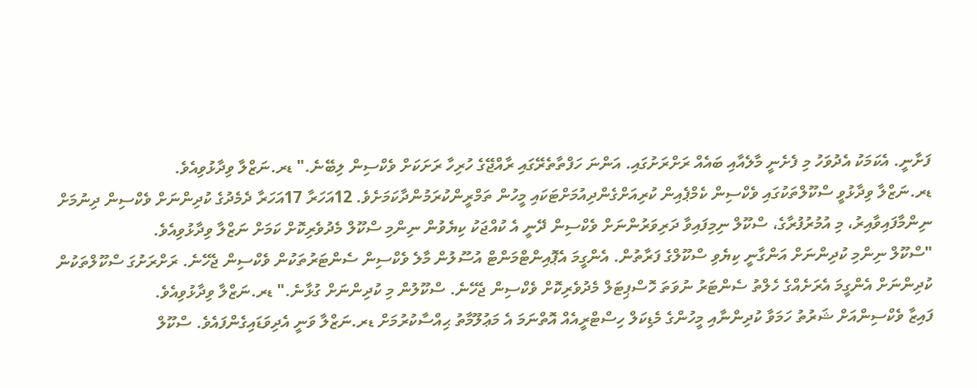ފަށާނީ. އެކަމަކު އެދުވަހު މި ފެށެނީ މާލެއާއި ބައެއް ރަށްރަށުގައި. އަންނަ ހަފްތާތެރޭގައި ރާއްޖޭގެ ހުރިހާ ރަށަކަށް ވެކްސިން ލިބޭނެ." ޑރ.ނަޒްލާ ވިދާޅުވިއެވެ.
ޑރ.ނަޒްލާ ވިދާޅުވީ ސްކޫލްތަކުގައި ވެކްސިން ކެމްޕެއިން ކުރިއަށްގެންދިއުމަށްޓަކައި މީހުން ތަމްރީންކުރަމުންދާކަމަށެވެ. 12އަހަރާ 17އަހަރާ ދެމެދުގެ ކުދިންނަށް ވެކްސިން ދިނުމަށް ނިންމާފައިވާއިރު، މި އުމުރުފުރާގެ، ސްކޫލް ނިމިފައިވާ ދަރިވަރުންނަށް ވެކްސިން ދޭނީ އެ ކުއްޖަކު ކިޔެވުން ނިންމި ސްކޫލް މެދުވެރިކޮށް ކަމަށް ނަޒްލާ ވިދާޅުވިއެވެ.
"ސްކޫލް ނިންމި ކުދިންނަށް އަންގާނީ ކިޔެވި ސްކޫލްގެ ފަރާތުން. އެންގީމަ އެޕޮއިންޓްމަންޓް އުސޫލުން މާލެ ވެކްސިން ސެންޓަރުތަކުން ވެކްސިން ޖެހޭނެ. ރަށްރަށުގަ ސްކޫލްތަކުން ކުދިންނަށް އެންގީމަ އެރަށެއްގެ ހެލްތު ސެންޓަރު ނުވަތަ ހޮސްޕިޓަލް މެދުވެރިކޮށް ވެކްސިން ޖެހޭނެ. ސްކޫލުން މި ކުދިންނަށް ގުޅާނެ." ޑރ.ނަޒްލާ ވިދާޅުވިއެވެ.
ފައިޒާ ވެކްސިންއަށް ޝަރުތު ހަމަވާ ކުދިންނާއި މީހުންގެ މެޑިކަލް ހިސްޓްރީއެއް އޮތްނަމަ އެ މަޢުލޫމާތު ޙިއްސާކުރުމަށް ޑރ.ނަޒްލާ ވަނީ އެދިވަޑައިގެންފައެވެ. ސްކޫލް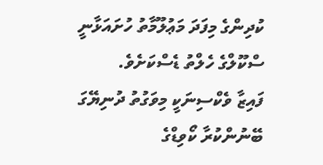ކުދިންގެ މިފަދަ މަޢުލޫމާތު ހުށައަޅާނީ ސްކޫލްގެ ހެލްތު ޑެސްކަށެވެ.
ފައިޒާ ވެކްސިނަކީ މިވަގުތު ދުނިޔޭގަ ބޭނުންކުރާ ކޯވިޑްގެ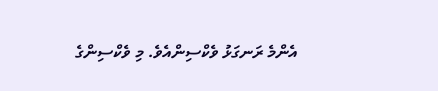އެންމެ ރަނގަޅު ވެކްސިންއެވެ. މި ވެކްސިންގެ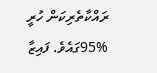ރައްކާތެރިކަން ހުރީ %95ގައެވެ. ފައިޒާ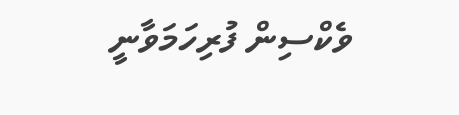ވެކްސިން ފުރިހަމަވާނީ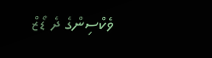ވެކްސިންގެ ދެ ޑޯޒް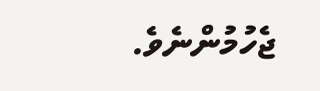ޖެހުމުންނެވެ.